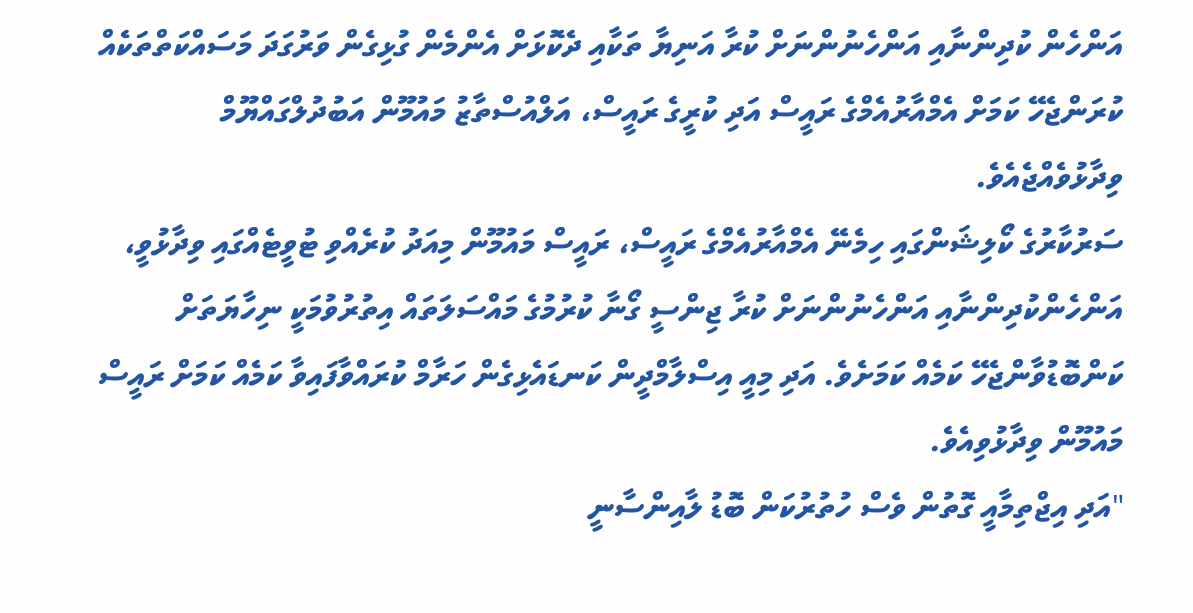އަންހެން ކުދިންނާއި އަންހެނުންނަށް ކުރާ އަނިޔާ ތަކާއި ދެކޮޅަށް އެންމެން ގުޅިގެން ވަރުގަދަ މަސައްކަތްތަކެއް ކުރަންޖެހޭ ކަމަށް އެމްއާރުއެމްގެ ރައީސް އަދި ކުރީގެ ރައީސް، އަލްއުސްތާޒު މައުމޫން އަބުދުލްގައްޔޫމް ވިދާޅުވެއްޖެއެވެ.
ސަރުކާރުގެ ކޯލިޝަންގައި ހިމެނޭ އެމްއާރުއެމްގެ ރައީސް، ރައީސް މައުމޫން މިއަދު ކުރެއްވި ޓުވީޓެއްގައި ވިދާޅުވީ، އަންހެންކުދިންނާއި އަންހެނުންނަށް ކުރާ ޖިންސީ ގޯނާ ކުރުމުގެ މައްސަލަތައް އިތުރުވުމަކީ ނިހާޔަތަށް ކަންބޮޑުވާންޖެހޭ ކަމެއް ކަމަށެވެ. އަދި މިއީ އިސްލާމްދީން ކަނޑައެޅިގެން ހަރާމް ކުރައްވާފައިވާ ކަމެއް ކަމަށް ރައީސް މައުމޫން ވިދާޅުވިއެވެ.
"އަދި އިޖްތިމާއީ ގޮތުން ވެސް ހުތުރުކަން ބޮޑު ލާއިންސާނީ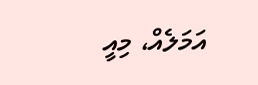އަމަލެއް، މިއީ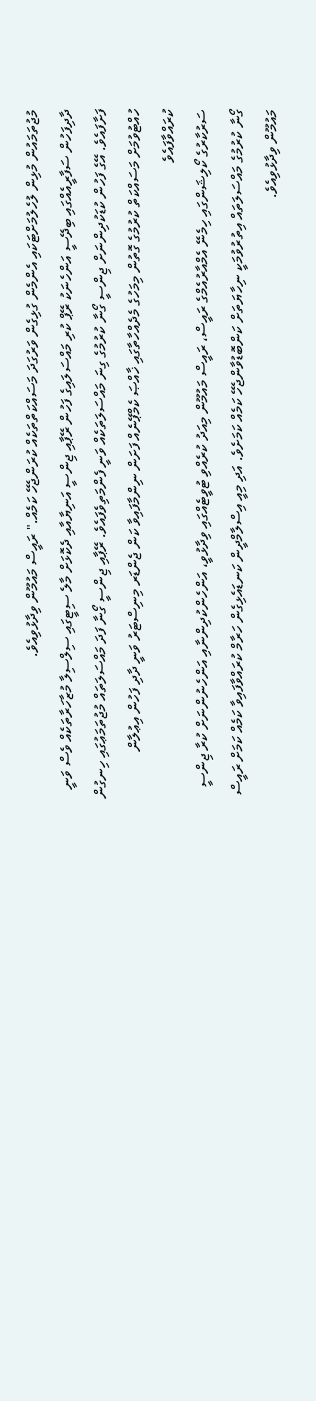މުޖުތަމައުން މުޅިން ލުހެލުމަށްޓަކައި އެންމެން ގުޅިގެން ވަރުގަދަ މަސައްކަތްތަކެއް ކުރަންޖެހޭ ކަމެއް." ރައީސް މައުމޫން ވިދާޅުވިއެވެ.
ދާދިފަހުން ސަފާރީއެއްގައި ބިދޭސީ އަންހެނަކު ރޭޕް ކުރި މައްސަލައިގެ ފަހުން ރޭޕާއި ޖިންސީ އަނިޔާއާއި ދެކޮޅަށް މާލެ ސިޓީގައި ސިލްސިލާ މުޒާހަރާތަކެއް ވެސް ވަނީ ފަށާފައެވެ. އޭގެ ފަހުން ކުޑަކުދިންނަށް ޖިންސީ ގޯނާ ކުރުމުގެ ގިނަ މައްސަލަތަކެއް ވަނީ ފެންމަތިވެފައެވެ. ރޭޕާއި ޖިންސީ ގޯނާ ފަދަ މައްސަލަތައް މުޖުތަމަޢުގައި ހިނގުން ހުއްޓުވުމަށް މަސައްކަތް ކުރުމުގެ ގޮތުން މިމަހުގެ މެދެއްހާތާގައި ޚާއްޞަ ކެމްޕޭނެއް ފަށަން ނިންމާފައިވާ ކަން ޖެންޑަރ މިނިސްޓަރު ވަނީ ދާދި ފަހުން އިޢުލާން ކުރައްވާފައެވެ
ސަރުކާރުގެ ކޯލިޝަންގައި ހިމެނޭ އެމްއާރުއެމްގެ ރައީސް، ރައީސް މައުމޫން މިއަދު ކުރެއްވި ޓުވީޓެއްގައި ވިދާޅުވީ، އަންހެންކުދިންނާއި އަންހެނުންނަށް ކުރާ ޖިންސީ ގޯނާ ކުރުމުގެ މައްސަލަތައް އިތުރުވުމަކީ ނިހާޔަތަށް ކަންބޮޑުވާންޖެހޭ ކަމެއް ކަމަށެވެ. އަދި މިއީ އިސްލާމްދީން ކަނޑައެޅިގެން ހަރާމް ކުރައްވާފައިވާ ކަމެއް ކަމަށް ރައީސް މައުމޫން ވިދާޅުވިއެވެ.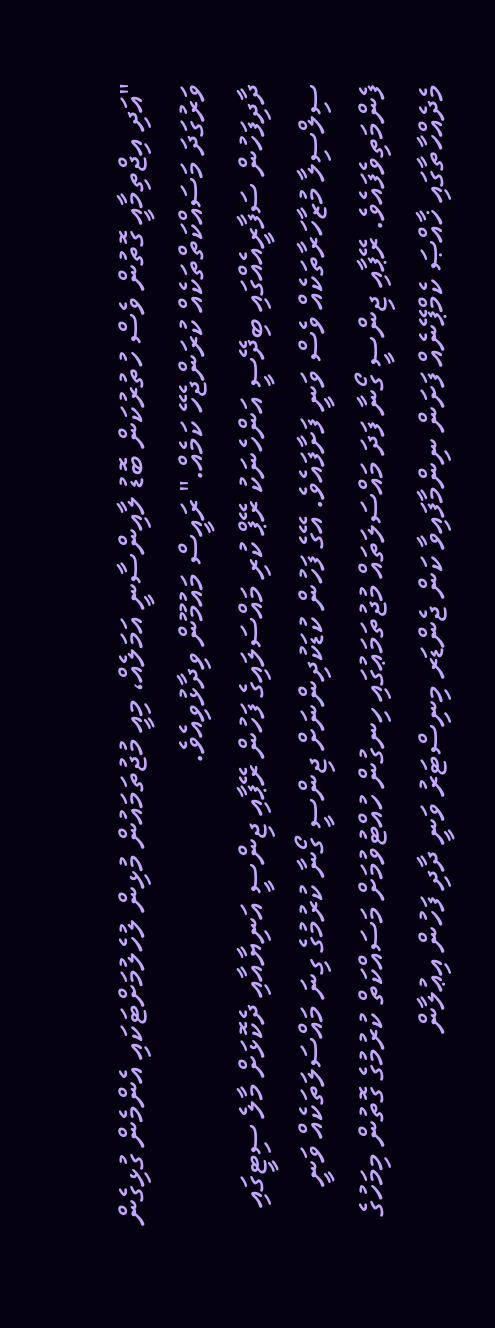"އަދި އިޖްތިމާއީ ގޮތުން ވެސް ހުތުރުކަން ބޮޑު ލާއިންސާނީ އަމަލެއް، މިއީ މުޖުތަމައުން މުޅިން ލުހެލުމަށްޓަކައި އެންމެން ގުޅިގެން ވަރުގަދަ މަސައްކަތްތަކެއް ކުރަންޖެހޭ ކަމެއް." ރައީސް މައުމޫން ވިދާޅުވިއެވެ.
ދާދިފަހުން ސަފާރީއެއްގައި ބިދޭސީ އަންހެނަކު ރޭޕް ކުރި މައްސަލައިގެ ފަހުން ރޭޕާއި ޖިންސީ އަނިޔާއާއި ދެކޮޅަށް މާލެ ސިޓީގައި ސިލްސިލާ މުޒާހަރާތަކެއް ވެސް ވަނީ ފަށާފައެވެ. އޭގެ ފަހުން ކުޑަކުދިންނަށް ޖިންސީ ގޯނާ ކުރުމުގެ ގިނަ މައްސަލަތަކެއް ވަނީ ފެންމަތިވެފައެވެ. ރޭޕާއި ޖިންސީ ގޯނާ ފަދަ މައްސަލަތައް މުޖުތަމަޢުގައި ހިނގުން ހުއްޓުވުމަށް މަސައްކަތް ކުރުމުގެ ގޮތުން މިމަހުގެ މެދެއްހާތާގައި ޚާއްޞަ ކެމްޕޭނެއް ފަށަން ނިންމާފައިވާ ކަން ޖެންޑަރ މިނިސްޓަރު ވަނީ ދާދި ފަހުން އިޢުލާން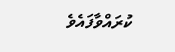ކުރައްވާފައެވެ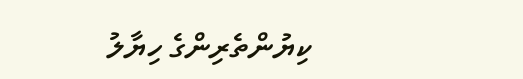ކިޔުންތެރިންގެ ހިޔާލު